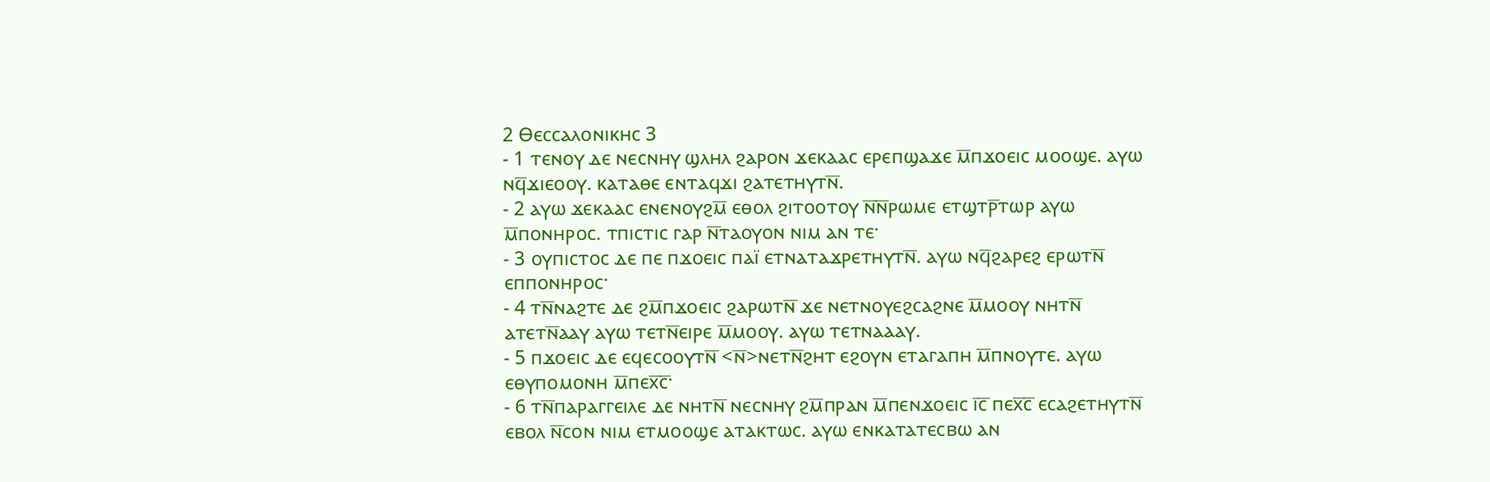2 Ⲑⲉⲥⲥⲁⲗⲟⲛⲓⲕⲏⲥ 3
- 1 ⲧⲉⲛⲟⲩ ⲇⲉ ⲛⲉⲥⲛⲏⲩ ϣⲗⲏⲗ ϩⲁⲣⲟⲛ ϫⲉⲕⲁⲁⲥ ⲉⲣⲉⲡϣⲁϫⲉ ⲙ̅ⲡϫⲟⲉⲓⲥ ⲙⲟⲟϣⲉ. ⲁⲩⲱ ⲛϥ̅ϫⲓⲉⲟⲟⲩ. ⲕⲁⲧⲁⲑⲉ ⲉⲛⲧⲁϥϫⲓ ϩⲁⲧⲉⲧⲏⲩⲧⲛ̅.
- 2 ⲁⲩⲱ ϫⲉⲕⲁⲁⲥ ⲉⲛⲉⲛⲟⲩϩⲙ̅ ⲉⲑⲟⲗ ϩⲓⲧⲟⲟⲧⲟⲩ ⲛ̅ⲛ̅ⲣⲱⲙⲉ ⲉⲧϣⲧⲣ̅ⲧⲱⲣ ⲁⲩⲱ ⲙ̅ⲡⲟⲛⲏⲣⲟⲥ. ⲧⲡⲓⲥⲧⲓⲥ ⲅⲁⲣ ⲛ̅ⲧⲁⲟⲩⲟⲛ ⲛⲓⲙ ⲁⲛ ⲧⲉ·
- 3 ⲟⲩⲡⲓⲥⲧⲟⲥ ⲇⲉ ⲡⲉ ⲡϫⲟⲉⲓⲥ ⲡⲁⲓ̈ ⲉⲧⲛⲁⲧⲁϫⲣⲉⲧⲏⲩⲧⲛ̅. ⲁⲩⲱ ⲛϥ̅ϩⲁⲣⲉϩ ⲉⲣⲱⲧⲛ̅ ⲉⲡⲡⲟⲛⲏⲣⲟⲥ·
- 4 ⲧⲛ̅ⲛⲁϩⲧⲉ ⲇⲉ ϩⲙ̅ⲡϫⲟⲉⲓⲥ ϩⲁⲣⲱⲧⲛ̅ ϫⲉ ⲛⲉⲧⲛⲟⲩⲉϩⲥⲁϩⲛⲉ ⲙ̅ⲙⲟⲟⲩ ⲛⲏⲧⲛ̅ ⲁⲧⲉⲧⲛ̅ⲁⲁⲩ ⲁⲩⲱ ⲧⲉⲧⲛ̅ⲉⲓⲣⲉ ⲙ̅ⲙⲟⲟⲩ. ⲁⲩⲱ ⲧⲉⲧⲛⲁⲁⲁⲩ.
- 5 ⲡϫⲟⲉⲓⲥ ⲇⲉ ⲉϥⲉⲥⲟⲟⲩⲧⲛ̅ <ⲛ̅>ⲛⲉⲧⲛ̅ϩⲏⲧ ⲉϩⲟⲩⲛ ⲉⲧⲁⲅⲁⲡⲏ ⲙ̅ⲡⲛⲟⲩⲧⲉ. ⲁⲩⲱ ⲉⲑⲩⲡⲟⲙⲟⲛⲏ ⲙ̅ⲡⲉⲭ̅ⲥ̅·
- 6 ⲧⲛ̅ⲡⲁⲣⲁⲅⲅⲉⲓⲗⲉ ⲇⲉ ⲛⲏⲧⲛ̅ ⲛⲉⲥⲛⲏⲩ ϩⲙ̅ⲡⲣⲁⲛ ⲙ̅ⲡⲉⲛϫⲟⲉⲓⲥ ⲓ̅ⲥ̅ ⲡⲉⲭ̅ⲥ̅ ⲉⲥⲁϩⲉⲧⲏⲩⲧⲛ̅ ⲉⲃⲟⲗ ⲛ̅ⲥⲟⲛ ⲛⲓⲙ ⲉⲧⲙⲟⲟϣⲉ ⲁⲧⲁⲕⲧⲱⲥ. ⲁⲩⲱ ⲉⲛⲕⲁⲧⲁⲧⲉⲥⲃⲱ ⲁⲛ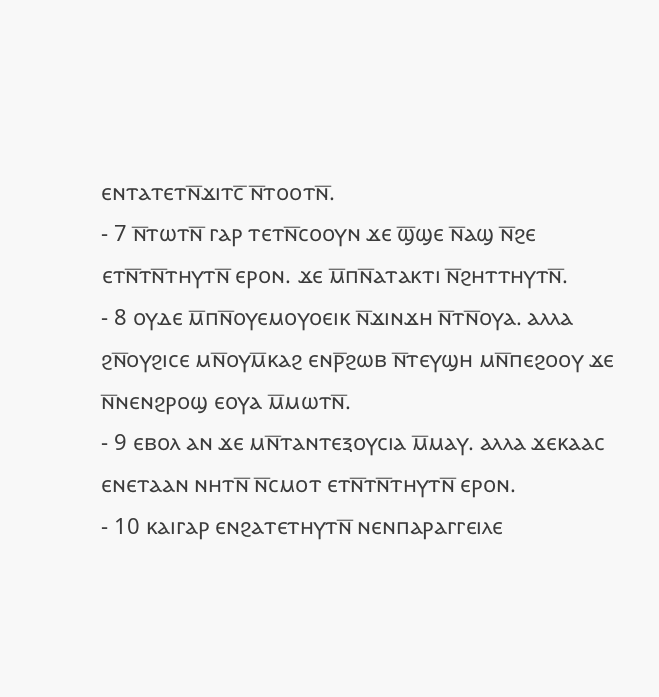ⲉⲛⲧⲁⲧⲉⲧⲛ̅ϫⲓⲧⲥ̅ ⲛ̅ⲧⲟⲟⲧⲛ̅.
- 7 ⲛ̅ⲧⲱⲧⲛ̅ ⲅⲁⲣ ⲧⲉⲧⲛ̅ⲥⲟⲟⲩⲛ ϫⲉ ϣ̅ϣⲉ ⲛ̅ⲁϣ ⲛ̅ϩⲉ ⲉⲧⲛ̅ⲧⲛ̅ⲧⲏⲩⲧⲛ̅ ⲉⲣⲟⲛ. ϫⲉ ⲙ̅ⲡⲛ̅ⲁⲧⲁⲕⲧⲓ ⲛ̅ϩⲏⲧⲧⲏⲩⲧⲛ̅.
- 8 ⲟⲩⲇⲉ ⲙ̅ⲡⲛ̅ⲟⲩⲉⲙⲟⲩⲟⲉⲓⲕ ⲛ̅ϫⲓⲛϫⲏ ⲛ̅ⲧⲛ̅ⲟⲩⲁ. ⲁⲗⲗⲁ ϩⲛ̅ⲟⲩϩⲓⲥⲉ ⲙⲛ̅ⲟⲩⲙ̅ⲕⲁϩ ⲉⲛⲣ̅ϩⲱⲃ ⲛ̅ⲧⲉⲩϣⲏ ⲙⲛ̅ⲡⲉϩⲟⲟⲩ ϫⲉ ⲛ̅ⲛⲉⲛϩⲣⲟϣ ⲉⲟⲩⲁ ⲙ̅ⲙⲱⲧⲛ̅.
- 9 ⲉⲃⲟⲗ ⲁⲛ ϫⲉ ⲙⲛ̅ⲧⲁⲛⲧⲉⲝⲟⲩⲥⲓⲁ ⲙ̅ⲙⲁⲩ. ⲁⲗⲗⲁ ϫⲉⲕⲁⲁⲥ ⲉⲛⲉⲧⲁⲁⲛ ⲛⲏⲧⲛ̅ ⲛ̅ⲥⲙⲟⲧ ⲉⲧⲛ̅ⲧⲛ̅ⲧⲏⲩⲧⲛ̅ ⲉⲣⲟⲛ.
- 10 ⲕⲁⲓⲅⲁⲣ ⲉⲛϩⲁⲧⲉⲧⲏⲩⲧⲛ̅ ⲛⲉⲛⲡⲁⲣⲁⲅⲅⲉⲓⲗⲉ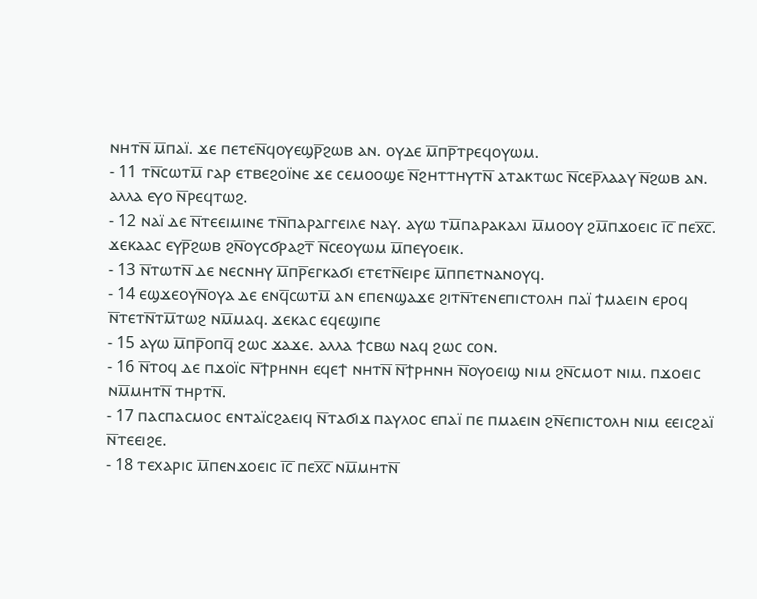ⲛⲏⲧⲛ̅ ⲙ̅ⲡⲁⲓ̈. ϫⲉ ⲡⲉⲧⲉⲛ̅ϥⲟⲩⲉϣⲣ̅ϩⲱⲃ ⲁⲛ. ⲟⲩⲇⲉ ⲙ̅ⲡⲣ̅ⲧⲣⲉϥⲟⲩⲱⲙ.
- 11 ⲧⲛ̅ⲥⲱⲧⲙ̅ ⲅⲁⲣ ⲉⲧⲃⲉϩⲟⲓ̈ⲛⲉ ϫⲉ ⲥⲉⲙⲟⲟϣⲉ ⲛ̅ϩⲏⲧⲧⲏⲩⲧⲛ̅ ⲁⲧⲁⲕⲧⲱⲥ ⲛ̅ⲥⲉⲣ̅ⲗⲁⲁⲩ ⲛ̅ϩⲱⲃ ⲁⲛ. ⲁⲗⲗⲁ ⲉⲩⲟ ⲛ̅ⲣⲉϥⲧⲱϩ.
- 12 ⲛⲁⲓ̈ ⲇⲉ ⲛ̅ⲧⲉⲉⲓⲙⲓⲛⲉ ⲧⲛ̅ⲡⲁⲣⲁⲅⲅⲉⲓⲗⲉ ⲛⲁⲩ. ⲁⲩⲱ ⲧⲙ̅ⲡⲁⲣⲁⲕⲁⲗⲓ ⲙ̅ⲙⲟⲟⲩ ϩⲙ̅ⲡϫⲟⲉⲓⲥ ⲓ̅ⲥ̅ ⲡⲉⲭ̅ⲥ̅. ϫⲉⲕⲁⲁⲥ ⲉⲩⲣ̅ϩⲱⲃ ϩⲛ̅ⲟⲩⲥϭⲣⲁϩⲧ̅ ⲛ̅ⲥⲉⲟⲩⲱⲙ ⲙ̅ⲡⲉⲩⲟⲉⲓⲕ.
- 13 ⲛ̅ⲧⲱⲧⲛ̅ ⲇⲉ ⲛⲉⲥⲛⲏⲩ ⲙ̅ⲡⲣ̅ⲉⲅⲕⲁϭⲓ ⲉⲧⲉⲧⲛ̅ⲉⲓⲣⲉ ⲙ̅ⲡⲡⲉⲧⲛⲁⲛⲟⲩϥ.
- 14 ⲉϣϫⲉⲟⲩⲛ̅ⲟⲩⲁ ⲇⲉ ⲉⲛϥ̅ⲥⲱⲧⲙ̅ ⲁⲛ ⲉⲡⲉⲛϣⲁϫⲉ ϩⲓⲧⲛ̅ⲧⲉⲛⲉⲡⲓⲥⲧⲟⲗⲏ ⲡⲁⲓ̈ ϯⲙⲁⲉⲓⲛ ⲉⲣⲟϥ ⲛ̅ⲧⲉⲧⲛ̅ⲧⲙ̅ⲧⲱϩ ⲛⲙ̅ⲙⲁϥ. ϫⲉⲕⲁⲥ ⲉϥⲉϣⲓⲡⲉ
- 15 ⲁⲩⲱ ⲙ̅ⲡⲣ̅ⲟⲡϥ̅ ϩⲱⲥ ϫⲁϫⲉ. ⲁⲗⲗⲁ ϯⲥⲃⲱ ⲛⲁϥ ϩⲱⲥ ⲥⲟⲛ.
- 16 ⲛ̅ⲧⲟϥ ⲇⲉ ⲡϫⲟⲓ̈ⲥ ⲛ̅ϯⲣⲏⲛⲏ ⲉϥⲉϯ ⲛⲏⲧⲛ̅ ⲛ̅ϯⲣⲏⲛⲏ ⲛ̅ⲟⲩⲟⲉⲓϣ ⲛⲓⲙ ϩⲛ̅ⲥⲙⲟⲧ ⲛⲓⲙ. ⲡϫⲟⲉⲓⲥ ⲛⲙ̅ⲙⲏⲧⲛ̅ ⲧⲏⲣⲧⲛ̅.
- 17 ⲡⲁⲥⲡⲁⲥⲙⲟⲥ ⲉⲛⲧⲁⲓ̈ⲥϩⲁⲉⲓϥ ⲛ̅ⲧⲁϭⲓϫ ⲡⲁⲩⲗⲟⲥ ⲉⲡⲁⲓ̈ ⲡⲉ ⲡⲙⲁⲉⲓⲛ ϩⲛ̅ⲉⲡⲓⲥⲧⲟⲗⲏ ⲛⲓⲙ ⲉⲉⲓⲥϩⲁⲓ̈ ⲛ̅ⲧⲉⲉⲓϩⲉ.
- 18 ⲧⲉⲭⲁⲣⲓⲥ ⲙ̅ⲡⲉⲛϫⲟⲉⲓⲥ ⲓ̅ⲥ̅ ⲡⲉⲭ̅ⲥ̅ ⲛⲙ̅ⲙⲏⲧⲛ̅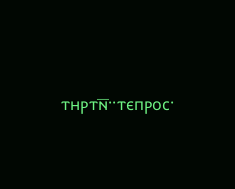ⲧⲏⲣⲧⲛ̅··ⲧⲉⲡⲣⲟⲥ·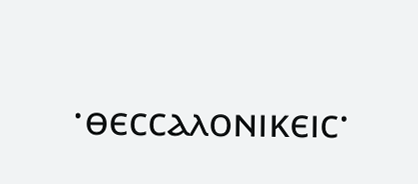·ⲑⲉⲥⲥⲁⲗⲟⲛⲓⲕⲉⲓⲥ·